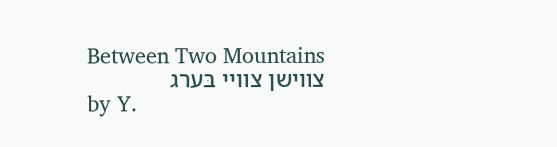Between Two Mountains
צװישן צװײ בּערג
by Y.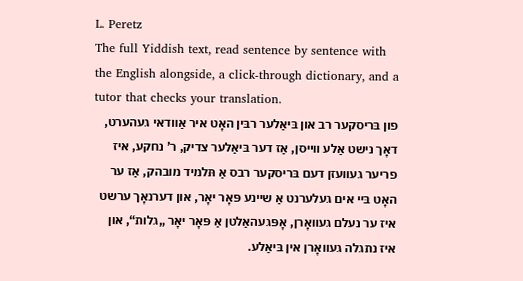L. Peretz
The full Yiddish text, read sentence by sentence with the English alongside, a click-through dictionary, and a tutor that checks your translation.
פון בּריסקער רב און בּיאַלער רבּין האָט איר אַװדאי געהערט, דאָך נישט אַלע װײסן, אַז דער בּיאַלער צדיק, ר’ נחקע, איז פריער געװעזן דעם בּריסקער רבס אַ תּלמיד מובהק, אַז ער האָט בּײ אים געלערנט אַ שײנע פּאָר יאָר, און דערנאָך ערשט איז ער נעלם געװאָרן, אָפּגעהאַלטן אַ פּאָר יאָר „גלות“, און איז נתגלה געװאָרן אין בּיאַלע.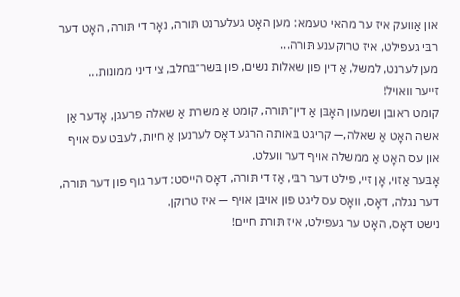און אַװעק איז ער מהאי טעמא: מען האָט געלערנט תּורה, נאָר די תּורה, האָט דער רבּי געפילט, איז טרוקענע תּורה...
מען לערנט, למשל, אַ דין פון שאלות נשים, פון בּשר־בּחלב, צי דיני ממונות...
זײער װאױל!
קומט ראובן ושמעון האָבּן אַ דין־תּורה, קומט אַ משרת אַ שאלה פרעגן, אָדער אַן אשה האָט אַ שאלה,— קריגט בּאותה הרגע דאָס לערנען אַ חיות, לעבּט עס אױף און עס האָט אַ ממשלה אױף דער װעלט.
אָבּער אַזױ, אָן זײ, פילט דער רבּי, אַז די תּורה, דאָס הײסט: דער גוף פון דער תּורה, דער נגלה, דאָס, װאָס עס ליגט פון אױבּן אױף — איז טרוקן.
נישט דאָס, האָט ער געפילט, איז תּורת חײם!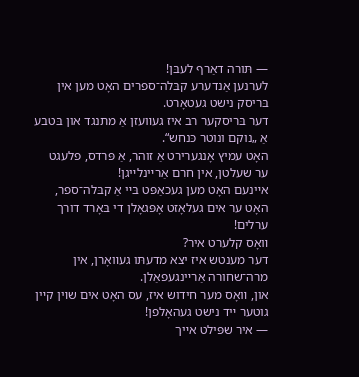— תּורה דאַרף לעבּן!
לערנען אַנדערע קבּלה־ספרים האָט מען אין בּריסק נישט געטאָרט.
דער בּריסקער רב איז געװעזן אַ מתנגד און בּטבע אַ „נוקם ונוטר כּנחש“.
האָט עמיץ אָנגערירט אַ זוהר, אַ פּרדס, פלעגט ער שעלטן, אין חרם אַרײנלײגן!
אײנעם האָט מען געכאַפּט בּײ אַ קבּלה־ספר, האָט ער אים געלאָזט אָפּגאָלן די בּאָרד דורך ערלים!
װאָס קלערט איר?
דער מענטש איז יצא מדעתּו געװאָרן, אין מרה־שחורה אַרײנגעפאַלן.
און, װאָס מער חידוש איז, עס האָט אים שױן קײן גוטער ײד נישט געהאָלפן!
— איר שפּילט אײך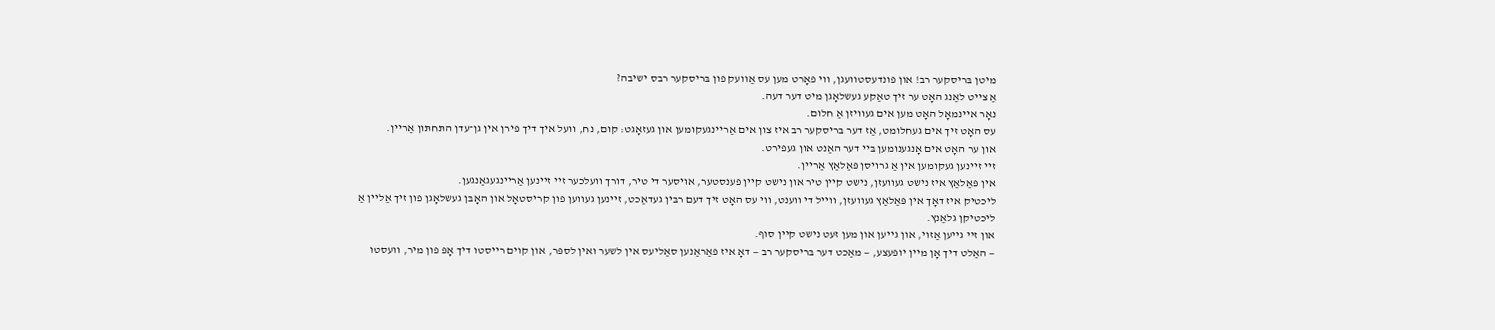מיטן בּריסקער רב! און פונדעסטװעגן, װי פאָרט מען עס אַװעק פון בּריסקער רבס ישיבה?
אַ צײט לאַנג האָט ער זיך טאַקע געשלאָגן מיט דער דעה.
נאָר אײנמאָל האָט מען אים געװיזן אַ חלום.
עס האָט זיך אים געחלומט, אַז דער בּריסקער רב איז צון אים אַרײנגעקומען און געזאָגט: קום, נח, װעל איך דיך פירן אין גן־עדן התּחתּון אַרײן.
און ער האָט אים אָנגענומען בּײ דער האַנט און געפירט.
זײ זײנען געקומען אין אַ גרױסן פּאַלאַץ אַרײן.
אין פּאַלאַץ איז נישט געװעזן, נישט קײן טיר און נישט קײן פענסטער, אױסער די טיר, דורך װעלכער זײ זײנען אַרײנגעגאַנגען.
ליכטיק איז דאָך אין פּאַלאַץ געװעזן, װײל די װענט, װי עס האָט זיך דעם רבּין געדאַכט, זײנען געװען פון קריסטאָל און האָבּן געשלאָגן פון זיך אַלײן אַ ליכטיקן גלאַנץ.
און זײ גײען אַזױ, און גײען און מען זעט נישט קײן סוף.
— האַלט דיך אָן מײן יופּעצע, — מאַכט דער בּריסקער רב — דאָ איז פאַראַנען סאַליעס אין לשער ואין לספּר, און קױם רײסטו דיך אָפּ פון מיר, װעסטו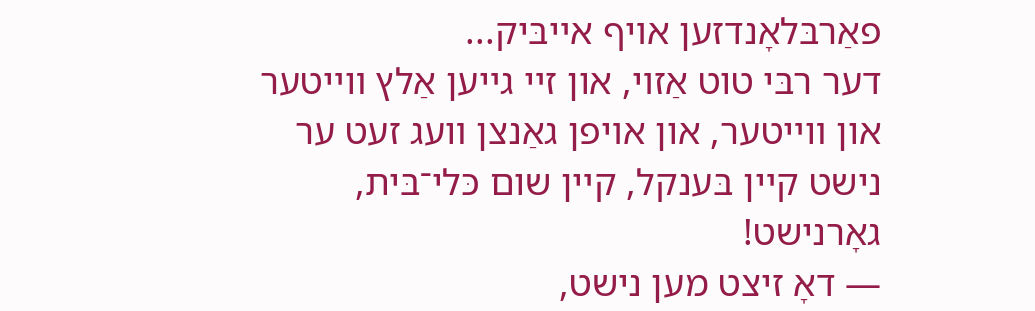פאַרבּלאָנדזען אױף אײבּיק...
דער רבּי טוט אַזױ, און זײ גײען אַלץ װײטער און װײטער, און אױפן גאַנצן װעג זעט ער נישט קײן בּענקל, קײן שום כּלי־בּית, גאָרנישט!
— דאָ זיצט מען נישט,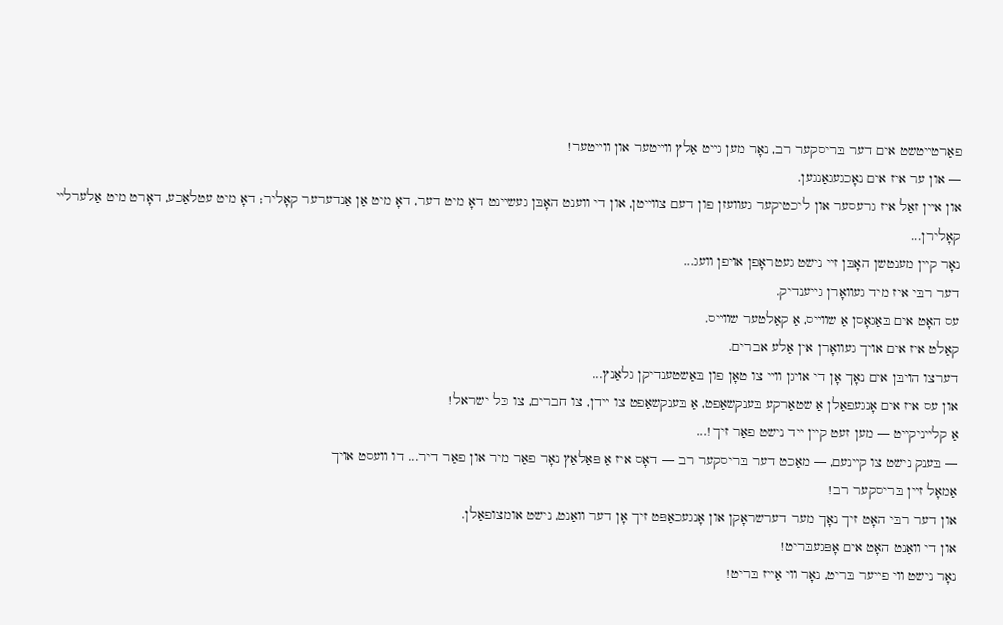פאַרטײטשט אים דער בּריסקער רב, נאָר מען גײט אַלץ װײטער און װײטער!
— און ער איז אים נאָכגעגאַנגען.
און אײן זאַל איז גרעסער און ליכטיקער געװעזן פון דעם צװײטן, און די װענט האָבּן געשײנט דאָ מיט דער, דאָ מיט אַן אַנדערער קאָליר; דאָ מיט עטלאַכע, דאָרט מיט אַלערלײ קאָלירן...
נאָר קײן מענטשן האָבּן זײ נישט געטראָפן אױפן װעג...
דער רבּי איז מיד געװאָרן גײענדיק.
עס האָט אים בּאַגאָסן אַ שװײס, אַ קאַלטער שװײס.
קאַלט איז אים אױך געװאָרן אין אַלע אברים.
דערצו הױבּן אים נאָך אָן די אױגן װײ צו טאָן פון בּאַשטענדיקן גלאַנץ...
און עס איז אים אָנגעפאַלן אַ שטאַרקע בּענקשאַפט, אַ בּענקשאַפט צו ײדן, צו חברים, צו כּל ישראל!
אַ קלײניקײט — מען זעט קײן ײד נישט פאַר זיך!...
— בּענק נישט צו קײנעם, — מאַכט דער בּריסקער רב — דאָס איז אַ פּאַלאַץ נאָר פאַר מיר און פאַר דיר... דו װעסט אױך
אַמאָל זײן בּריסקער רב!
און דער רבּי האָט זיך נאָך מער דערשראָקן און אָנגעכאַפּט זיך אָן דער װאַנט, נישט אומצופאַלן.
און די װאַנט האָט אים אָפּגעבּריט!
נאָר נישט װי פײער בּריט, נאָר װי אַײז בּריט!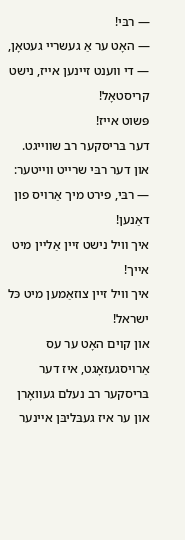— רבּי!
— האָט ער אַ געשרײ געטאָן, — די װענט זײנען אײז, נישט קריסטאָל!
פּשוט אײז!
דער בּריסקער רב שװײגט.
און דער רבּי שרײט װײטער: — רבּי, פירט מיך אַרױס פון דאַנען!
איך װיל נישט זײן אַלײן מיט אײך!
איך װיל זײן צוזאַמען מיט כּל ישראל!
און קױם האָט ער עס אַרױסגעזאָגט, איז דער בּריסקער רב נעלם געװאָרן און ער איז געבּליבּן אײנער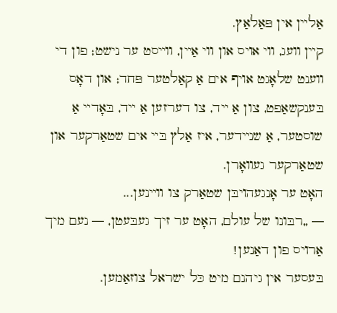אַלײן אין פּאַלאַץ.
קײן װעג, װי אױס און װי אַײן, װײסט ער נישט; פון די װענט שלאָגט אױף אים אַ קאַלטער פּחד; און דאָס בּענקשאַפט, צון אַ ײד, צו דערזען אַ ײד, בּאָדײ אַ שוסטער, אַ שנײדער, איז אַלץ בּײ אים שטאַרקער און שטאַרקער געװאָרן.
האָט ער אָנגעהױבּן שטאַרק צו װײנען...
— „רבּונו של עולם, האָט ער זיך געבּעטן, — נעם מיך אַרױס פון דאַנען!
בּעסער אין גיהנם מיט כּל ישראל צוזאַמען.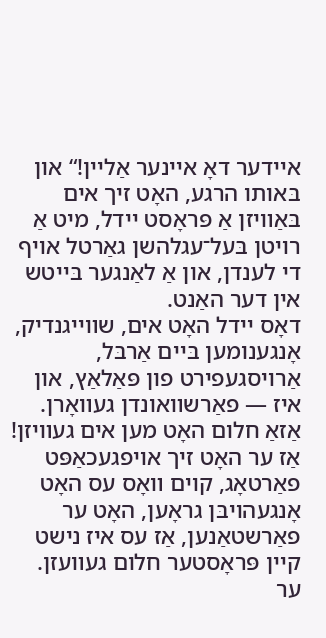אײדער דאָ אײנער אַלײן!“ און בּאותו הרגע, האָט זיך אים בּאַװיזן אַ פּראָסט ײדל, מיט אַ רױטן בּעל־עגלהשן גאַרטל אױף די לענדן, און אַ לאַנגער בּײטש אין דער האַנט.
דאָס ײדל האָט אים, שװײגנדיק, אָנגענומען בּײם אַרבּל, אַרױסגעפירט פון פּאַלאַץ, און איז — פאַרשװאונדן געװאָרן.
אַזאַ חלום האָט מען אים געװיזן!
אַז ער האָט זיך אױפגעכאַפּט פאַרטאָג, קױם װאָס עס האָט אָנגעהױבּן גראָען, האָט ער פאַרשטאַנען, אַז עס איז נישט קײן פּראָסטער חלום געװעזן.
ער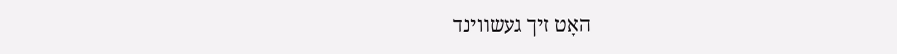האָט זיך געשװינד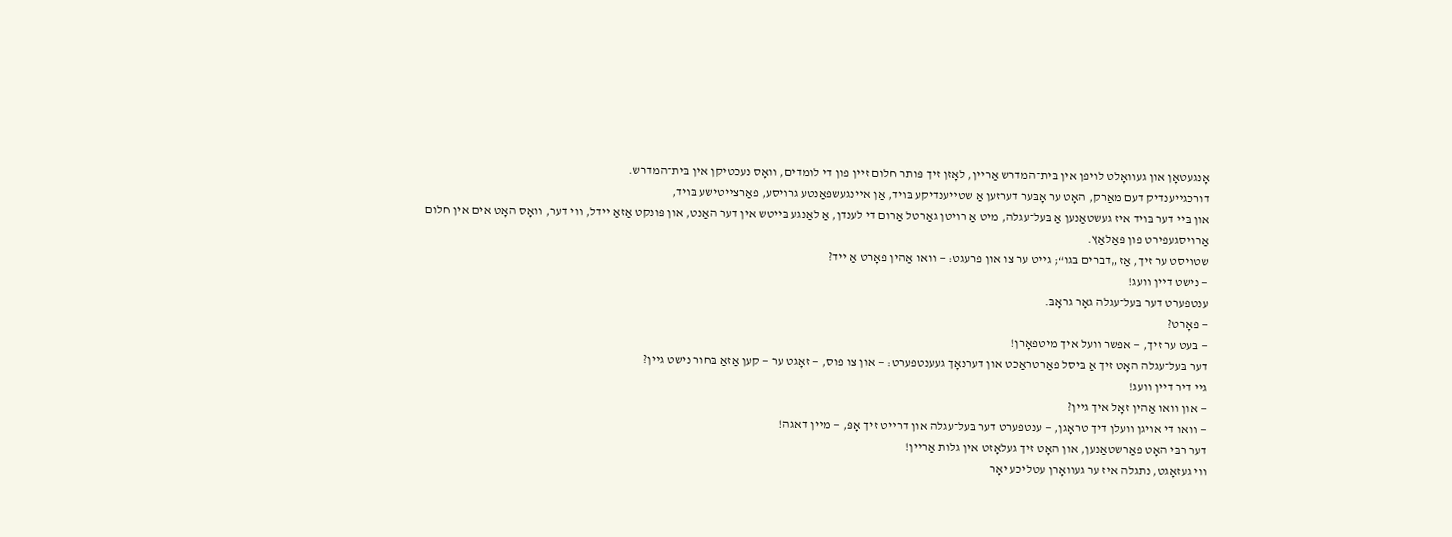אָנגעטאָן און געװאָלט לױפן אין בּית־המדרש אַרײן, לאָזן זיך פּותר חלום זײן פון די לומדים, װאָס נעכטיקן אין בּית־המדרש.
דורכגײענדיק דעם מאַרק, האָט ער אָבּער דערזען אַ שטײענדיקע בּױד, אַן אײנגעשפּאַנטע גרױסע, פאַרצײטישע בּױד,
און בּײ דער בּױד איז געשטאַנען אַ בּעל־עגלה, מיט אַ רױטן גאַרטל אַרום די לענדן, אַ לאַנגע בּײטש אין דער האַנט, און פּונקט אַזאַ ײדל, װי דער, װאָס האָט אים אין חלום אַרױסגעפירט פון פּאַלאַץ.
שטױסט ער זיך, אַז „דברים בּגו“; גײט ער צו און פרעגט: — װאו אַהין פאָרט אַ ײד?
— נישט דײן װעג!
ענטפערט דער בּעל־עגלה גאָר גראָבּ.
— פאָרט?
— בּעט ער זיך, — אפשר װעל איך מיטפאָרן!
דער בּעל־עגלה האָט זיך אַ בּיסל פאַרטראַכט און דערנאָך געענטפערט: — און צו פוס, — זאָגט ער — קען אַזאַ בּחור נישט גײן?
גײ דיר דײן װעג!
— און װאו אַהין זאָל איך גײן?
— װאו די אױגן װעלן דיך טראָגן, — ענטפערט דער בּעל־עגלה און דרײט זיך אָפּ, — מײן דאגה!
דער רבּי האָט פאַרשטאַנען, און האָט זיך געלאָזט אין גלות אַרײן!
װי געזאָגט, נתגלה איז ער געװאָרן עטליכע יאָר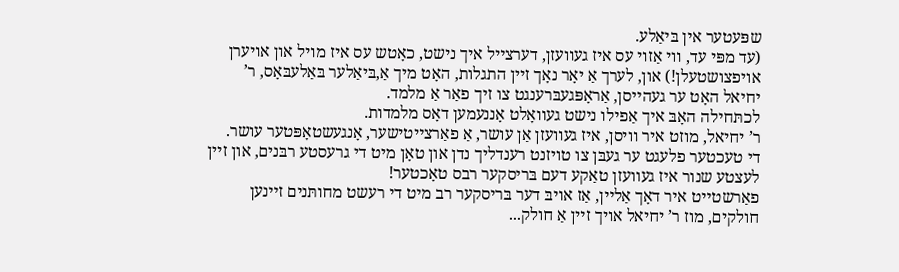שפּעטער אין בּיאַלע.
(עד מפּי עד, װי אַזױ עס איז געװעזן, דערצײל איך נישט, כאָטש עס איז מױל און אױערן אױפצושטעלן!) און, לערך אַ יאָר נאָך זײן התגלות, האָט מיך אַ,בּיאַלער בּאַלעבּאָס, ר’ יחיאל האָט ער געהײסן, אַראָפּגעבּרענגט צו זיך פאַר אַ מלמד.
לכתּחילה האָבּ איך אַפילו נישט געװאָלט אָננעמען דאָס מלמדות.
ר’ יחיאל, מוזט איר װיסן, איז געװעזן אַן עושר, אַ פאַרצײטישער, אָנגעשטאָפּטער עושר.
די טעכטער פלעגט ער געבּן צו טױזנט רענדליך נדן און טאָן מיט די גרעסטע רבּנים, און זײן לעצטע שנור איז געװעזן טאַקע דעם בּריסקער רבס טאָכטער!
פאַרשטײט איר דאָך אַלײן, אַז אױבּ דער בּריסקער רב מיט די רעשט מחותּנים זײנען חולקים, מוז ר’ יחיאל אױך זײן אַ חולק...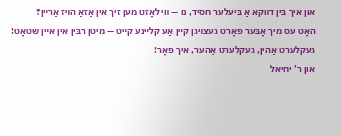און איך בּין דװקא אַ בּיעלער חסיד, נו — װי לאָזט מען זיך אין אַזאַ הױז אַרײן?
האָט עס מיך אָבּער פאָרט געצױגן קײן אַע קלײנע קײט — מיטן רבּין אין אײן שטאָט!
געקלערט אַהין, געקלערט אַהער, איך פאָר!
און ר’ יחיאל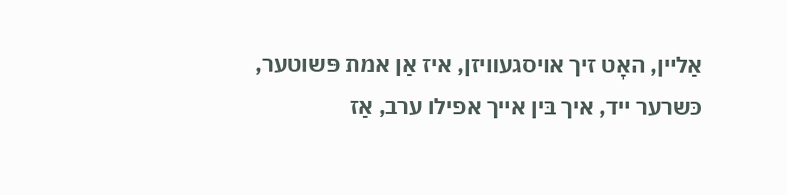אַלײן, האָט זיך אױסגעװיזן, איז אַן אמת פּשוטער, כּשרער ײד, איך בּין אײך אפילו ערב, אַז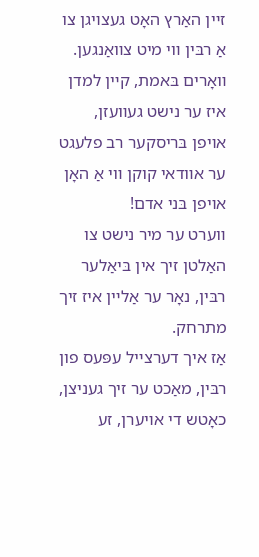זײן האַרץ האָט געצױגן צו אַ רבּין װי מיט צװאַנגען.
װאָרים בּאמת, קײן למדן איז ער נישט געװעזן, אױפן בּריסקער רב פלעגט ער אװדאי קוקן װי אַ האָן אױפן בּני אדם!
װערט ער מיר נישט צו האַלטן זיך אין בּיאַלער רבּין, נאָר ער אַלײן איז זיך מתרחק.
אַז איך דערצײל עפּעס פון רבּין, מאַכט ער זיך געניצן, כאָטש די אױערן, זע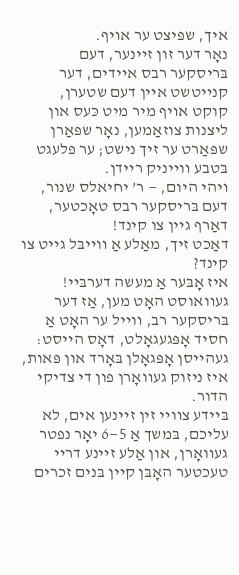איך, שפּיצט ער אױף.
נאָר דער זון זײנער, דעם בּריסקער רבס אײדים, דער קנײטשט אײן דעם שטערן, קוקט אױף מיר מיט כּעס און ליצנות צוזאַמען, נאָר שפּאַרן שפּאַרט ער זיך נישט; ער פלעגט בּטבע װײניק רײדן.
ױהי היום, — ר’ יחיאלס שנור, דעם בּריסקער רבס טאָכטער, דאַרף גײן צו קינד!
דאַכט זיך, מאַלע אַ װײבּל גײט צו קינד?
איז אָבּער אַ מעשה דערבּײ!
געװאוסט האָט מען, אַז דער בּריסקער רב, װײל ער האָט אַ חסיד אָפּגעגאָלט, דאָס הײסט: געהײסן אָפּגאָלן בּאָרד און פּאות, איז ניזוק געװאָרן פון די צדיקי הדור.
בּײדע צװײ זין זײנען אים, לא עליכם, בּמשך אַ 5—6 יאָר נפטר געװאָרן, און אַלע זײנע דרײ טעכטער האָבּן קײן בּנים זכרים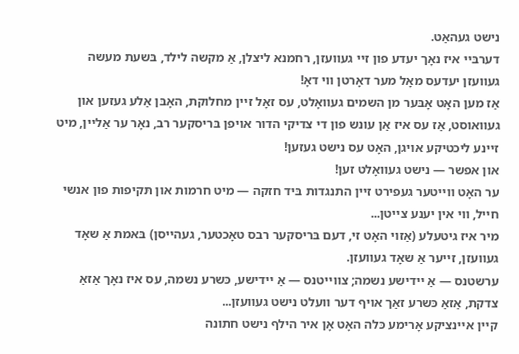נישט געהאַט.
דערבּײ איז נאָך יעדע פון זײ געװעזן, רחמנא ליצלן, אַ מקשה לילד, בּשעת מעשה געװעזן יעדעס מאָל מער דאָרטן װי דאָ!
אַז מען האָט אָבּער מן השמים געװאָלט, עס זאָל זײן מחלוקת, האָבּן אַלע געזען און געװאוסט, אַז עס איז אַן עונש פון די צדיקי הדור אױפן בּריסקער רב, נאָר ער אַלײן, מיט זײנע ליכטיקע אױגן, האָט עס נישט געזען!
און אפשר — נישט געװאָלט זען!
ער האָט װײטער געפירט זײן התנגדות בּיד חזקה — מיט חרמות און תּקיפות פון אנשי חײל, װי אין יענע צײטן...
מיר איז גיטעלע (אַזױ האָט זי, דעם בּריסקער רבס טאָכטער, געהײסן) בּאמת אַ שאָד געװעזן, זײער אַ שאָד געװעזן.
ערשטנס — אַ ײדישע נשמה; צװײטנס — אַ ײדישע, כּשרע נשמה, עס איז נאָך אַזאַ צדקת, אַזאַ כּשרע זאַך אױף דער װעלט נישט געװעזן...
קײן אײנציקע אָרימע כּלה האָט אָן איר הילף נישט חתונה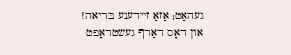געהאַט; אַזאַ זײדענע בּריאה!
און דאָס דאַרף געשטראָפט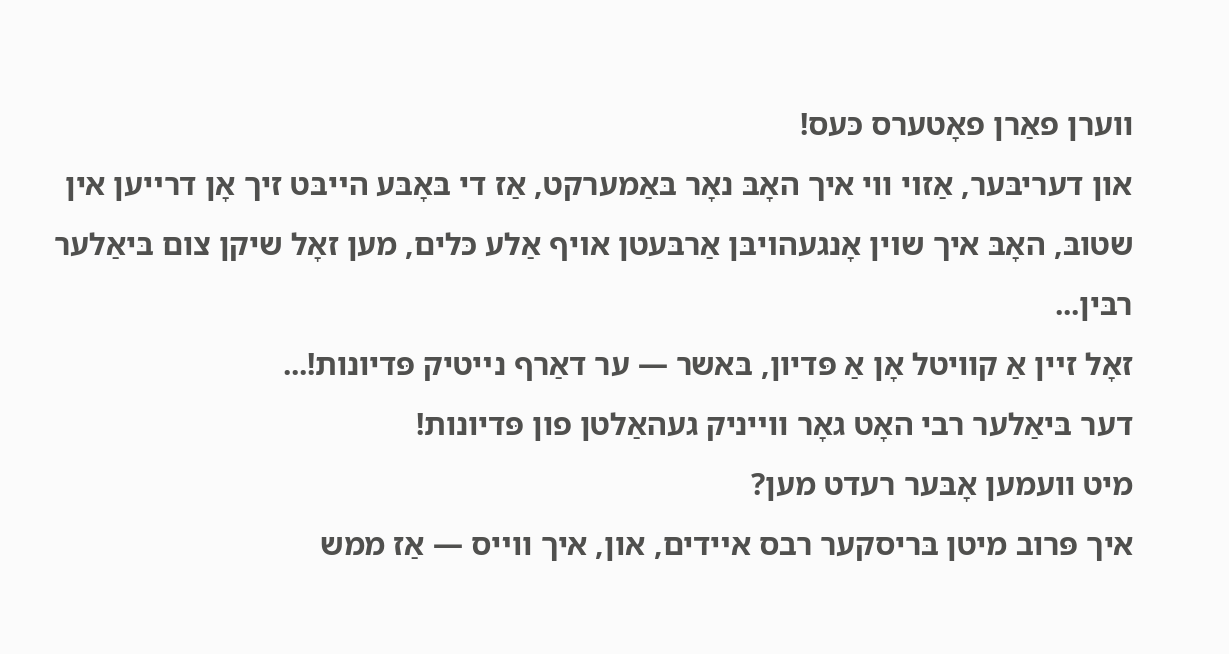װערן פאַרן פאָטערס כּעס!
און דעריבּער, אַזױ װי איך האָבּ נאָר בּאַמערקט, אַז די בּאָבּע הײבּט זיך אָן דרײען אין שטובּ, האָבּ איך שױן אָנגעהױבּן אַרבּעטן אױף אַלע כּלים, מען זאָל שיקן צום בּיאַלער רבּין...
זאָל זײן אַ קװיטל אָן אַ פּדיון, בּאשר — ער דאַרף נײטיק פּדיונות!...
דער בּיאַלער רבי האָט גאָר װײניק געהאַלטן פון פּדיונות!
מיט װעמען אָבּער רעדט מען?
איך פּרוב מיטן בּריסקער רבס אײדים, און, איך װײס — אַז ממש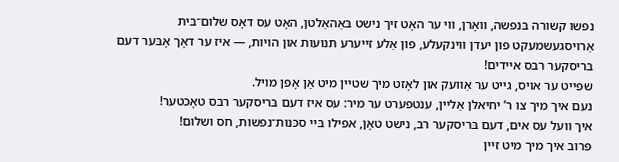נפשו קשורה בּנפשה, װאָרן, װי ער האָט זיך נישט בּאַהאַלטן, האָט עס דאָס שלום־בּית אַרױסגעשמעקט פון יעדן װינקעלע, פון אַלע זײערע תּנועות און הױות, — איז ער דאָך אָבּער דעם בּריסקער רבס אײדים!
שפּײט ער אױס, גײט ער אַװעק און לאָזט מיך שטײן מיט אַן אָפן מױל.
נעם איך מיך צו ר’ יחיאלן אַלײן, ענטפערט ער מיר: עס איז דעם בּריסקער רבס טאָכטער!
איך װעל עס אים, דעם בּריסקער רב, נישט טאָן, אפילו בּײ סכּנות־נפשות, חס ושלום!
פּרוב איך מיך מיט זײן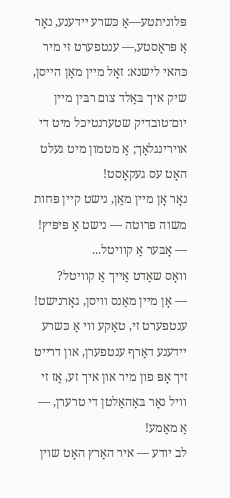פּלוניתטע—אַ כּשרע ײדענע, נאָר אַ פּראָסטע,— ענטפערט זי מיר כּהאי לישנא: זאָל מײן מאַן הײסן, שיק איך בּאַלד צום רבּין מײן יום־טובדיק שטערנטיכל מיט די אױרינגלאַך; אַ מטמון מיט געלט האָט עס געקאָסט!
נאָר אָן מײן מאַן, נישט קײן פּחות משוה פּרוטה — נישט אַ פּיפּיץ!
— אָבּער אַ קװיטל...
װאָס שאַדט אַײך אַ קװיטל?
— אָן מײן מאַנס װיסן, גאָרנישט!
ענטפערט זי, טאַקע װי אַ כּשרע ײדענע דאַרף ענטפערן, און דרײט זיך אָפּ פון מיר און איך זע, אַז זי װיל נאָר בּאַהאַלטן די טרערן, — אַ מאַמע!
לב יודע — איר האַרץ האָט שױן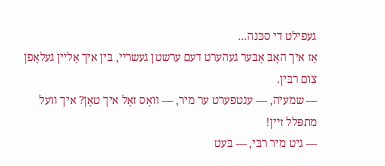געפילט די סכּנה...
אַז איך האָבּ אָבּער געהערט דעם ערשטן געשרײ, בּין איך אַלײן געלאָפן צום רבּין.
— שמעיה, — ענטפערט ער מיר, — װאָס זאָל איך טאָן? איך װעל מתפּלל זײן!
— גיט מיר רבּי, — בּעט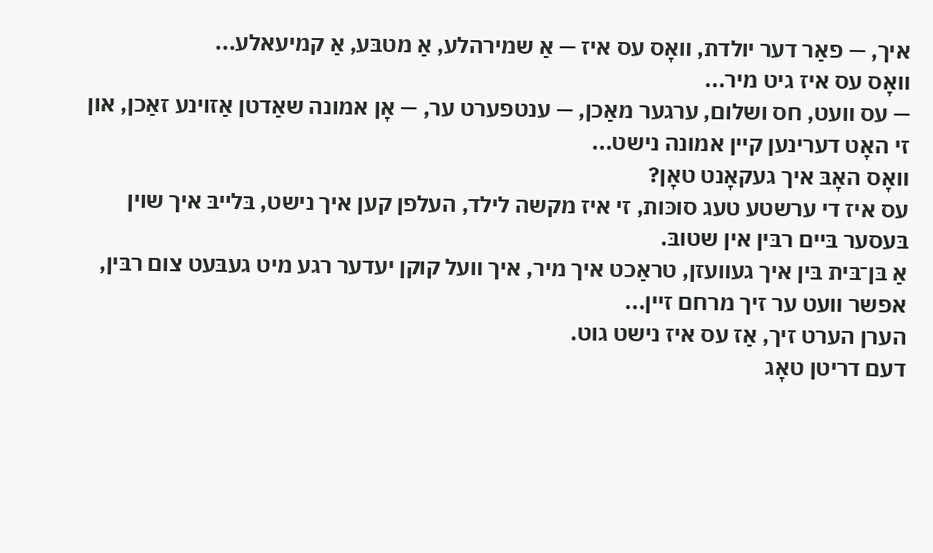איך, — פאַר דער יולדת, װאָס עס איז — אַ שמירהלע, אַ מטבּע, אַ קמיעאלע...
װאָס עס איז גיט מיר...
— עס װעט, חס ושלום, ערגער מאַכן, — ענטפערט ער, — אָן אמונה שאַדטן אַזױנע זאַכן, און זי האָט דערינען קײן אמונה נישט...
װאָס האָבּ איך געקאָנט טאָן?
עס איז די ערשטע טעג סוכּות, זי איז מקשה לילד, העלפן קען איך נישט, בּלײבּ איך שױן בּעסער בּײם רבּין אין שטובּ.
אַ בּן־בּית בּין איך געװעזן, טראַכט איך מיר, איך װעל קוקן יעדער רגע מיט געבּעט צום רבּין, אפשר װעט ער זיך מרחם זײן...
הערן הערט זיך, אַז עס איז נישט גוט.
דעם דריטן טאָג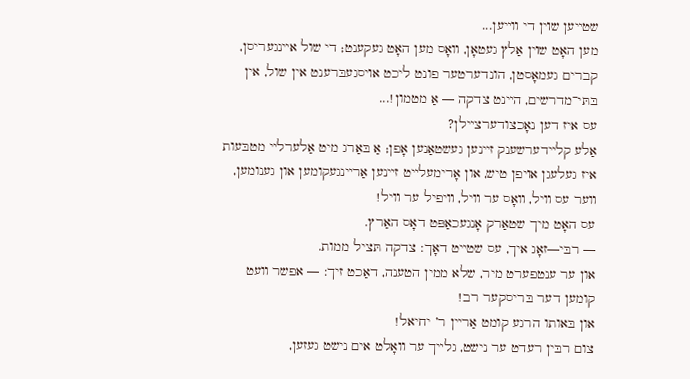שטײען שױן די װײען...
מען האָט שױן אַלץ געטאָן, װאָס מען האָט געקענט; די שול אײנגעריסן, קברים געמאָסטן, הונדערטער פונט ליכט אױסגעבּרענט אין שול, אין בּתּי־מדרשים, הײנט צדקה — אַ מטמון!...
עס איז דען נאָכצודערצײלן?
אַלע קלײדערשענק זײנען געשטאַנען אָפן; אַ בּאַרג מיט אַלערלײ מטבּעות איז געלעגן אױפן טיש, און אָרימעלײט זײנען אַרײנגעקומען און גענומען, װער עס װיל, װאָס ער װיל, װיפיל ער װיל!
עס האָט מיך שטאַרק אָנגעכאַפּט דאָס האַרץ.
— רבּי—זאָג איך, עס שטײט דאָך: צדקה תּציל ממות.
און ער ענטפערט מיר, שלא ממין הטענה, דאַכט זיך: — אפשר װעט קומען דער בּריסקער רב!
און בּאותו הרגע קומט אַרײן ר’ יחיאל!
צום רבּין רעדט ער נישט, גלײך ער װאָלט אים נישט געזען,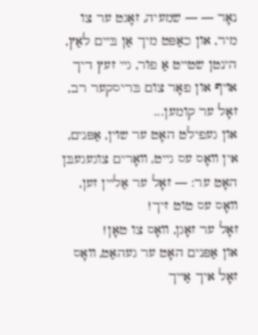נאָר — — שמעיה, זאָגט ער צו מיר, און כאַפּט מיך אַן בּײם לאַץ, הינטן שטײט אַ פור, גײ זעץ דיך אױף און פאָר צום בּריסקער רב, זאָל ער קומען...
און געפילט האָט ער שױן, אַפּנים, אין װאָס עס גײט, װאָרים צוגעגעבּן האָט ער: — זאָל ער אַלײן זען, װאָס עס טוט זיך!
זאָל ער זאָגן, װאָס צו טאָן!
און אַפּנים האָט ער געהאַט, װאָס זאָל איך אַײך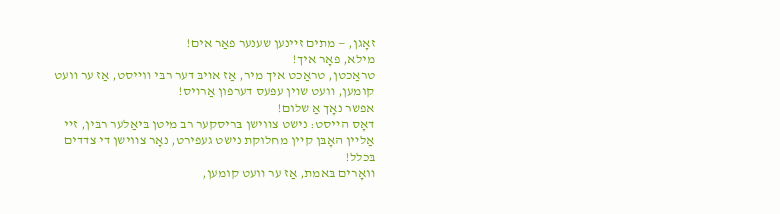זאָגן, — מתים זײנען שענער פאַר אים!
מילא, פאָר איך!
טראַכטן, טראַכט איך מיר, אַז אױבּ דער רבּי װײסט, אַז ער װעט קומען, װעט שױן עפּעס דערפון אַרױס!
אפשר נאָך אַ שלום!
דאָס הײסט: נישט צװישן בּריסקער רב מיטן בּיאַלער רבּין, זײ אַלײן האָבּן קײן מחלוקת נישט געפירט, נאָר צװישן די צדדים בּכלל!
װאָרים בּאמת, אַז ער װעט קומען,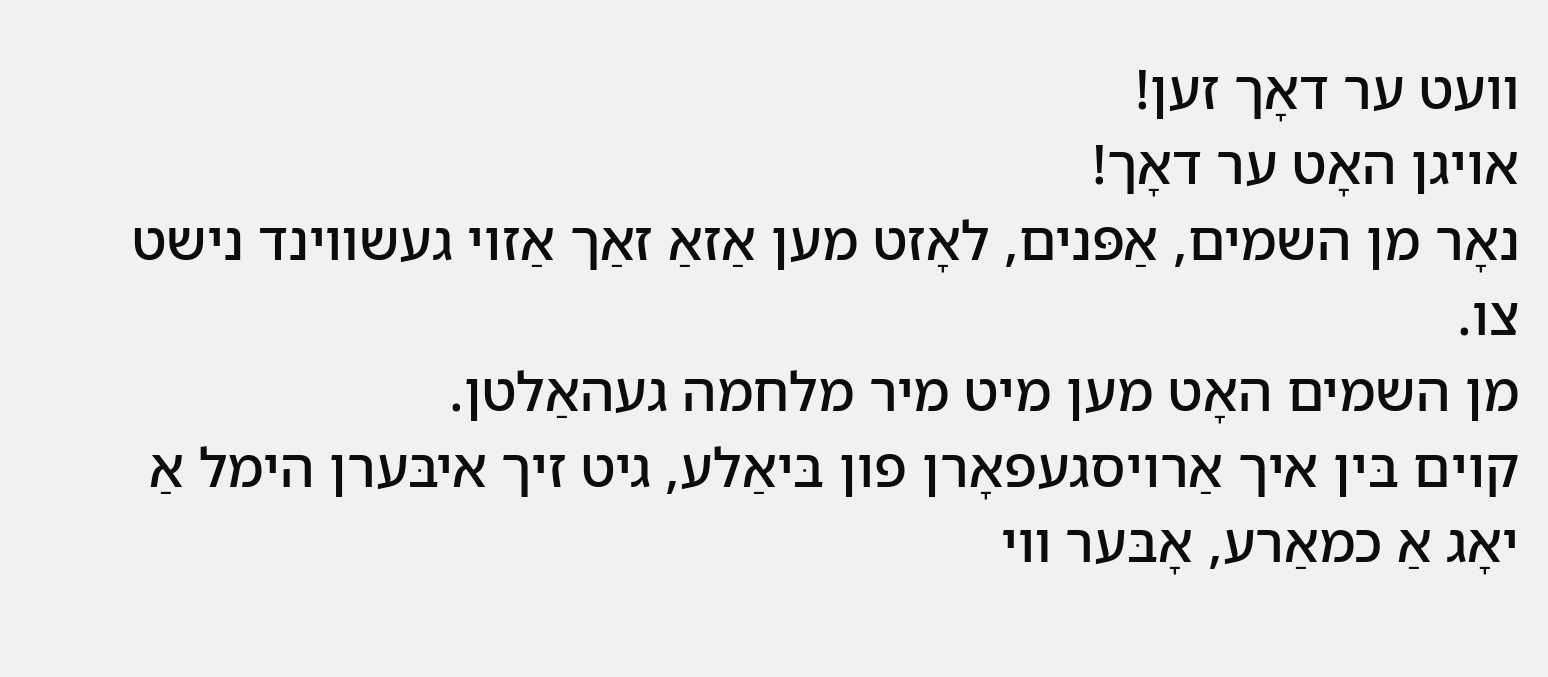װעט ער דאָך זען!
אױגן האָט ער דאָך!
נאָר מן השמים, אַפּנים, לאָזט מען אַזאַ זאַך אַזױ געשװינד נישט צו.
מן השמים האָט מען מיט מיר מלחמה געהאַלטן.
קױם בּין איך אַרױסגעפאָרן פון בּיאַלע, גיט זיך איבּערן הימל אַ יאָג אַ כמאַרע, אָבּער װי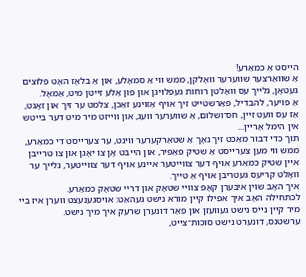הײסט אַ כמאַרע!
אַ שװאַרצער שװערער װאָלקן, ממש װי אַ סמאָלע, און אַ בּלאָז האָט פּלוצים געטאָן, גלײך עס װאָלטן רוחות געפלױגן און פון אַלע זײטן מיט, אַמאָל.
אַ פּױער, להבדיל, פאַרשטײט זיך אױף אַזױנע זאַכן, צלמט ער זיך און זאָגט, אַז עס װעט זײן, חס־ושלום, אַ שװערער װעג, און װײזט מיר מיט דער בּײטש אין הימל אַרײן...
תּוך כּדי דבּור מאַכט זיך נאָך אַ שטאַרקערער װינט, ער צערײסט די כמאַרע, ממש װי מען צערײסט אַ שטיק פּאַפּיר, און הײבּט אָן צו יאָגן און צו טרײבּן אײן שטיק כמאַרע אױף דער צװײטער אײנע אױף דער צװײטער, גלײך ער װאָלט קריעס געטריבּן אױף אַ טײך.
איך האָבּ שױן איבּערן קאָפּ צװײ שטאָק און דרײ שטאָק כמאַרע.
לכתּחילה האָבּ איך אפילו קײן מורא נישט געהאַט: אױסגענעצט װערן איז בּײ מיר קײן נײס נישט געװעזן און פאַר דונערן שרעק איך מיך נישט.
ערשטנס, דונערט נישט סוכּות־צײט,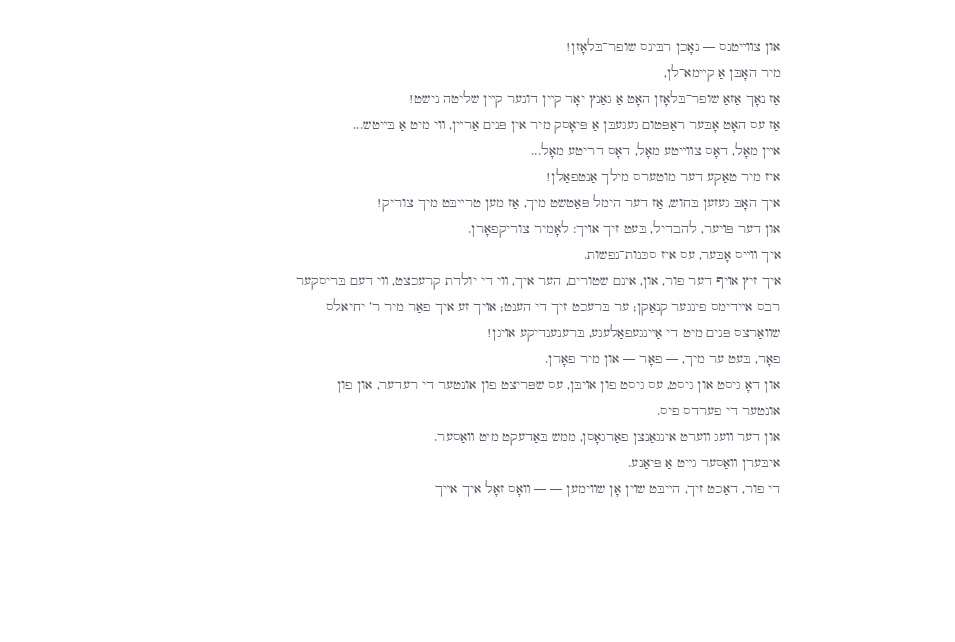און צװײטנס — נאָכן רבּינס שופר־בּלאָזן!
מיר האָבּן אַ קײמא־לן,
אַז נאָך אַזאַ שופר־בּלאָזן האָט אַ גאַנץ יאָר קײן דונער קײן שליטה נישט!
אַז עס האָט אָבּער ראַפּטום געגעבּן אַ פּיאָסק מיר אין פּנים אַרײן, װי מיט אַ בּײטש...
אײן מאָל, דאָס צװײטע מאָל, דאָס דריטע מאָל...
איז מיר טאַקע דער מוטערס מילך אַנטפאַלן!
איך האָבּ געזען בּחוש, אַז דער הימל פּאַטשט מיך, אַז מען טרײבּט מיך צוריק!
און דער פּױער, להבדיל, בּעט זיך אױך: לאָמיר צוריקפאָרן.
איך װײס אָבּער, עס איז סכּנות־נפשות.
איך זיץ אױף דער פור, און, אינם שטורים, הער איך, װי די יולדת קרעכצט, װי דעם בּריסקער רבס אײדימס פינגער קנאַקן; ער בּרעכט זיך די הענט; אױך זע איך פאַר מיר ר’ יחיאלס שװאַרצס פּנים מיט די אַײנגעפאַלענע, בּרענענדיקע אױגן!
פאָר, בּעט ער מיך, — פאָר — און מיר פאָרן.
און דאָ גיסט און גיסט, עס גיסט פון אױבּן, עס שפּריצט פון אונטער די רעדער, און פון אונטער די פערדס פיס.
און דער װעג װערט אינגאַנצן פאַרגאָסן, ממש בּאַדעקט מיט װאַסער.
איבּערן װאַסער גײט אַ פּיאַנע.
די פור, דאַכט זיך, הײבּט שױן אָן שװימען — — װאָס זאָל איך אײך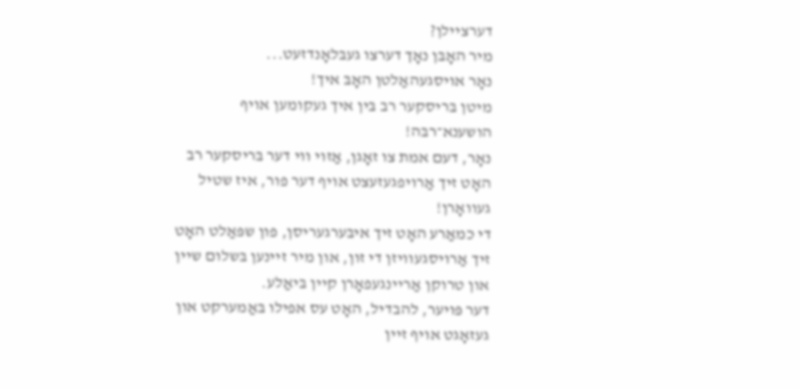דערצײלן?
מיר האָבּן נאָך דערצו געבּלאָנדזעט...
נאָר אױסגעהאַלטן האָבּ איך!
מיטן בּריסקער רב בּין איך געקומען אױף הושענא־רבּה!
נאָר, דעם אמת צו זאָגן, אַזױ װי דער בּריסקער רב האָט זיך אַרױפגעזעצט אױף דער פור, איז שטיל געװאָרן!
די כמאַרע האָט זיך איבּערגעריסן, פון שפּאַלט האָט זיך אַרױסגעװיזן די זון, און מיר זײנען בּשלום שײן און טרוקן אַרײנגעפאָרן קײן בּיאַלע.
דער פּױער, להבדיל, האָט עס אפילו בּאַמערקט און געזאָגט אױף זײן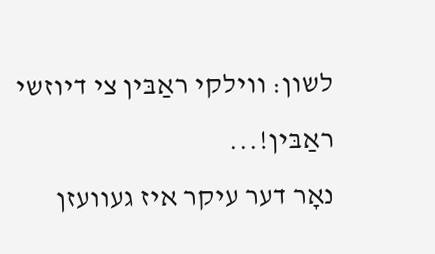לשון: װילקי ראַבּין צי דיוזשי ראַבּין!...
נאָר דער עיקר איז געװעזן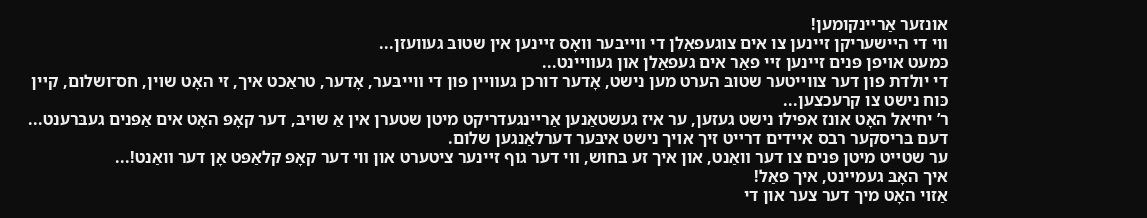אונזער אַרײנקומען!
װי די הײשעריקן זײנען צו אים צוגעפאַלן די װײבּער װאָס זײנען אין שטובּ געװעזן...
כּמעט אױפן פּנים זײנען זײ פאַר אים געפאַלן און געװײנט...
די יולדת פון דער צװײטער שטובּ הערט מען נישט, אָדער דורכן געװײן פון די װײבּער, אָדער, טראַכט איך, זי האָט שױן, חס־ושלום, קײן כּוח נישט צו קרעכצען...
ר’ יחיאל האָט אונז אפילו נישט געזען, ער איז געשטאַנען אַרײנגעדריקט מיטן שטערן אין אַ שױבּ, דער קאָפּ האָט אים אַפּנים געבּרענט...
דעם בּריסקער רבס אײדים דרײט זיך אױך נישט איבּער דערלאַנגען שלום.
ער שטײט מיטן פּנים צו דער װאַנט, און איך זע בּחוש, װי דער גוף זײנער ציטערט און װי דער קאָפּ קלאַפּט אָן דער װאַנט!...
איך האָבּ געמײנט, איך פאַל!
אַזױ האָט מיך דער צער און די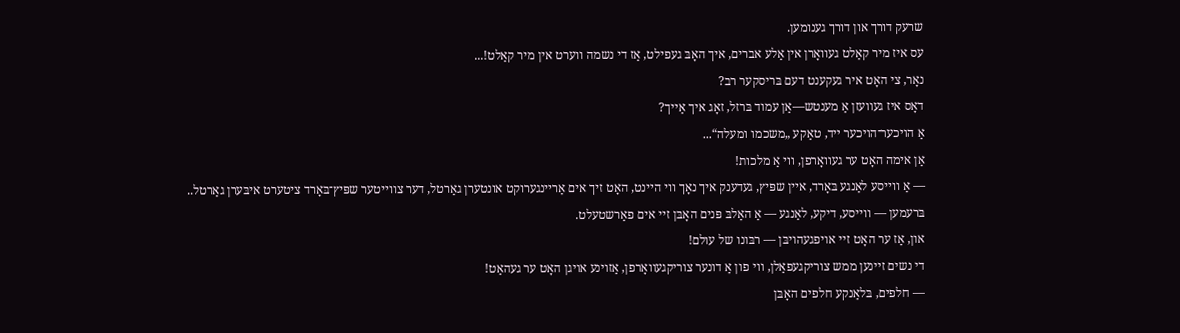שרעק דורך און דורך גענומען.
עס איז מיר קאַלט געװאָרן אין אַלע אברים, איך האָבּ געפילט, אַז די נשמה װערט אין מיר קאַלט!...
נאָר, צי האָט איר געקענט דעם בּריסקער רב?
דאָס איז געװעזן אַ מענטש—אַן עמוד בּרזל, זאָג איך אַײך?
אַ הױכער־הױכער ײד, טאַקע „משכמו ומעלה“...
אַן אימה האָט ער געװאָרפן, װי אַ מלכות!
— אַ װײסע לאַנגע בּאָרד, אײן שפּיץ, געדענק איך נאָך װי הײנט, האָט זיך אים אַרײנגערוקט אונטערן גאַרטל, דער צװײטער שפּיץ־בּאָרד ציטערט איבּערן גאַרטל..
בּרעמען — װײסע, דיקע, לאַנגע — אַ האַלבּ פּנים האָבּן זײ אים פאַרשטעלט.
און, אַז ער האָט זײ אױפגעהױבּן — רבּונו של עולם!
די נשים זײנען ממש צוריקגעפאַלן, װי פון אַ דונער צוריקגעװאָרפן, אַזױנע אױגן האָט ער געהאַט!
— חלפים, בּלאַנקע חלפים האָבּן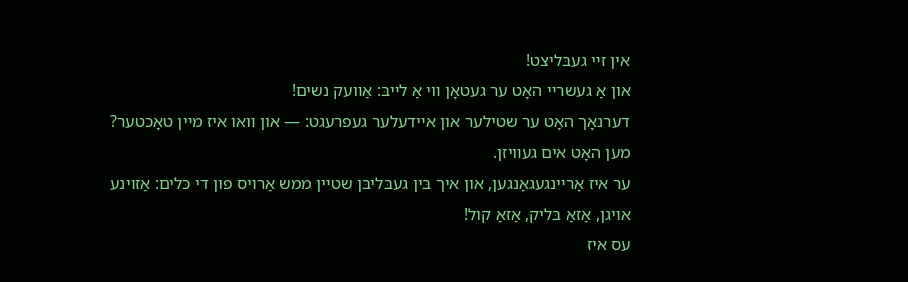אין זײ געבּליצט!
און אַ געשרײ האָט ער געטאָן װי אַ לײבּ: אַװעק נשים!
דערנאָך האָט ער שטילער און אײדעלער געפרעגט: — און װאו איז מײן טאָכטער?
מען האָט אים געװיזן.
ער איז אַרײנגעגאַנגען, און איך בּין געבּליבּן שטײן ממש אַרױס פון די כּלים: אַזױנע אױגן, אַזאַ בּליק, אַזאַ קול!
עס איז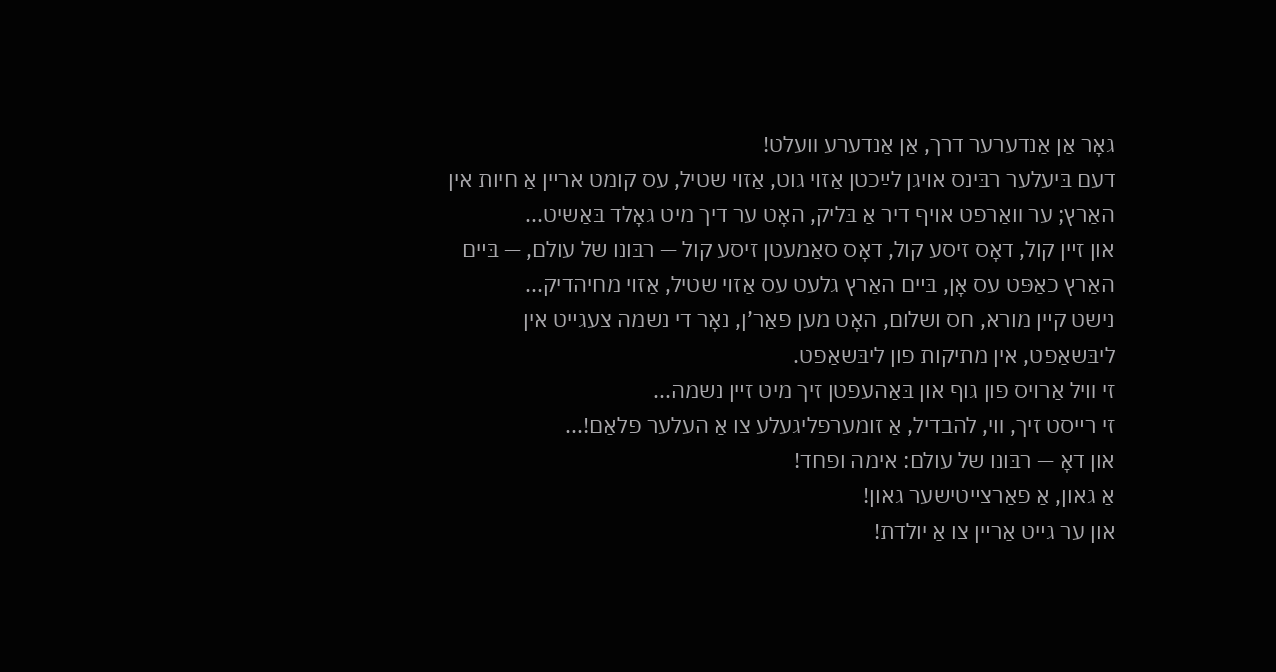גאָר אַן אַנדערער דרך, אַן אַנדערע װעלט!
דעם בּיעלער רבּינס אױגן לײַכטן אַזױ גוט, אַזױ שטיל, עס קומט ארײן אַ חיות אין האַרץ; ער װאַרפט אױף דיר אַ בּליק, האָט ער דיך מיט גאָלד בּאַשיט...
און זײן קול, דאָס זיסע קול, דאָס סאַמעטן זיסע קול — רבּונו של עולם, — בּײם האַרץ כאַפּט עס אָן, בּײם האַרץ גלעט עס אַזױ שטיל, אַזױ מחיהדיק...
נישט קײן מורא, חס ושלום, האָט מען פאַר’ן, נאָר די נשמה צעגײט אין ליבּשאַפט, אין מתיקות פון ליבּשאַפט.
זי װיל אַרױס פון גוף און בּאַהעפטן זיך מיט זײן נשמה...
זי רײסט זיך, װי, להבדיל, אַ זומערפליגעלע צו אַ העלער פלאַם!...
און דאָ — רבּונו של עולם: אימה ופחד!
אַ גאון, אַ פאַרצײטישער גאון!
און ער גײט אַרײן צו אַ יולדת!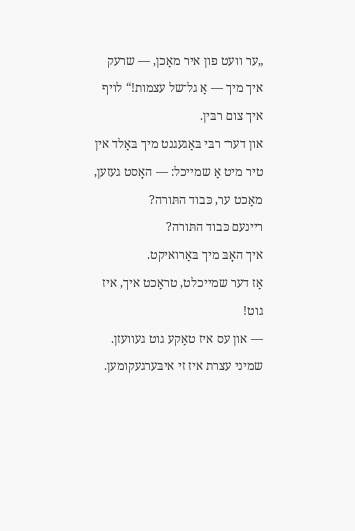„ער װעט פון איר מאַכן, — שרעק איך מיך — אַ גל־של עצמות!“ לױף איך צום רבּין.
און דער־ רבּי בּאַגעגנט מיך בּאַלד אין טיר מיט אַ שמײכל: — האָסט געזען, מאַכט ער, כּבוד התּורה?
רײנעם כּבוד התּורה?
איך האָבּ מיך בּאַרואיקט.
אַז דער שמײכלט, טראַכט איך, איז גוט!
— און עס איז טאַקע גוט געװעזן.
שמיני עצרת איז זי איבּערגעקומען.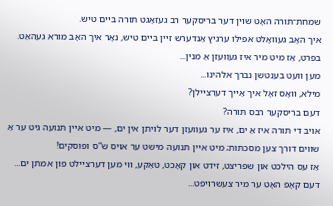שמחת־תּורה האָט שױן דער בּריסקער רב געזאָגט תּורה בּײם טיש.
איך האָבּ געװאָלט אפילו ערגיץ אַנדערש זײן בּײם טיש, נאָר איך האָבּ מורא געהאַט.
בּפרט, אַז מיט מיר איז געװעזן אַ מנין...
מען װעט בּענטשן נברך אלהינו...
מילא, װאָס זאָל איך אַײך דערצײלן?
דעם בּריסקער רבס תּורה?
אױבּ די תּורה איז אַ ים, איז ער געװעזן דער לױתן אין ים, — מיט אײן תּנועה גיט ער אַ שװים דורך צען מסכתּות; מיט אײן תּנועה מישט ער אױס ש“ס ופּוסקים!
אַז עס הילכט און שפּריצט, זידט און קאָכט, טאַקע, װי מען דערצײלט פון אמתן ים...
דעם קאָפּ האָט ער מיר צעשרױפט...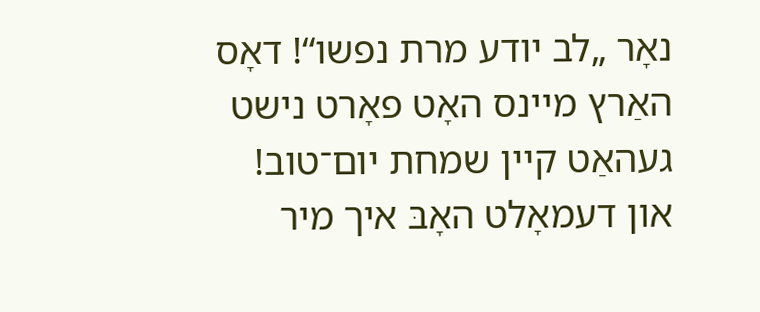נאָר „לב יודע מרת נפשו“! דאָס האַרץ מײנס האָט פאָרט נישט געהאַט קײן שמחת יום־טוב!
און דעמאָלט האָבּ איך מיר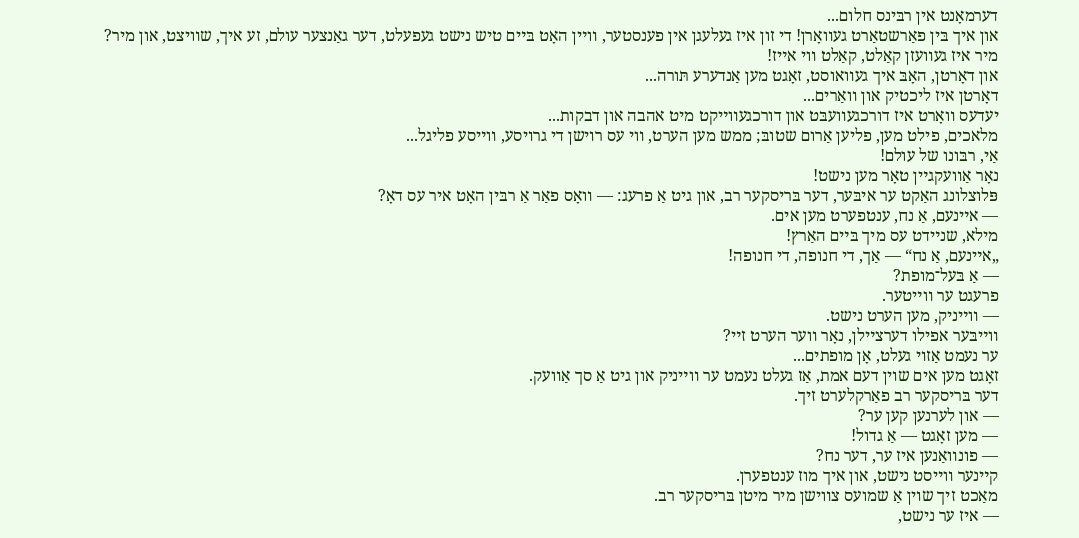דערמאָנט אין רבּינס חלום...
און איך בּין פאַרשטאַרט געװאָרן! די זון איז געלעגן אין פענסטער, װײן האָט בּײם טיש נישט געפעלט, דער גאַנצער עולם, זע איך, שװיצט, און מיר?
מיר איז געװעזן קאַלט, קאַלט װי אײז!
און דאָרטן, האָבּ איך געװאוסט, זאָגט מען אַנדערע תּורה...
דאָרטן איז ליכטיק און װאַרים...
יעדעס װאָרט איז דורכגעװעבּט און דורכגעװײקט מיט אהבה און דבקות...
מלאכים, פילט מען, פליען אַרום שטובּ; ממש מען הערט, װי עס רױשן די גרױסע, װײסע פליגל...
אַי, רבּונו של עולם!
נאָר אַװעקגײן טאָר מען נישט!
פּלוצלונג האַקט ער איבּער, דער בּריסקער רב, און גיט אַ פרעג: — װאָס פאַר אַ רבּין האָט איר עס דאָ?
— אײנעם, אַ נח, ענטפערט מען אים.
מילא, שנײדט עס מיך בּײם האַרץ!
„אײנעם, אַ נח“ — אַך, די חנופה, די חנופה!
— אַ בּעל־מופת?
פרעגט ער װײטער.
— װײניק, מען הערט נישט.
װײבּער אפילו דערצײלן, נאָר װער הערט זײ?
ער נעמט אַזױ געלט, אָן מופתים...
זאָגט מען אים שױן דעם אמת, אַז געלט נעמט ער װײניק און גיט אַ סך אַװעק.
דער בּריסקער רב פאַרקלערט זיך.
— און לערנען קען ער?
— מען זאָגט — אַ גדול!
— פונװאַנען איז ער, דער נח?
קײנער װײסט נישט, און איך מוז ענטפערן.
מאַכט זיך שױן אַ שמועס צװישן מיר מיטן בּריסקער רב.
— איז ער נישט,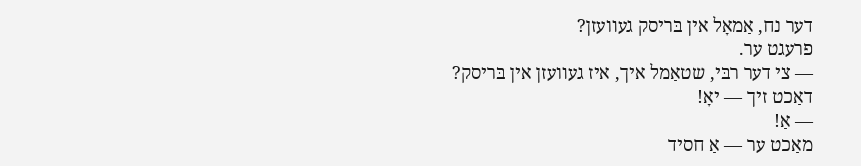דער נח, אַמאָל אין בּריסק געװעזן?
פרעגט ער.
— צי דער רבּי, שטאַמל איך, איז געװעזן אין בּריסק?
דאַכט זיך — יאָ!
— אַ!
מאַכט ער — אַ חסיד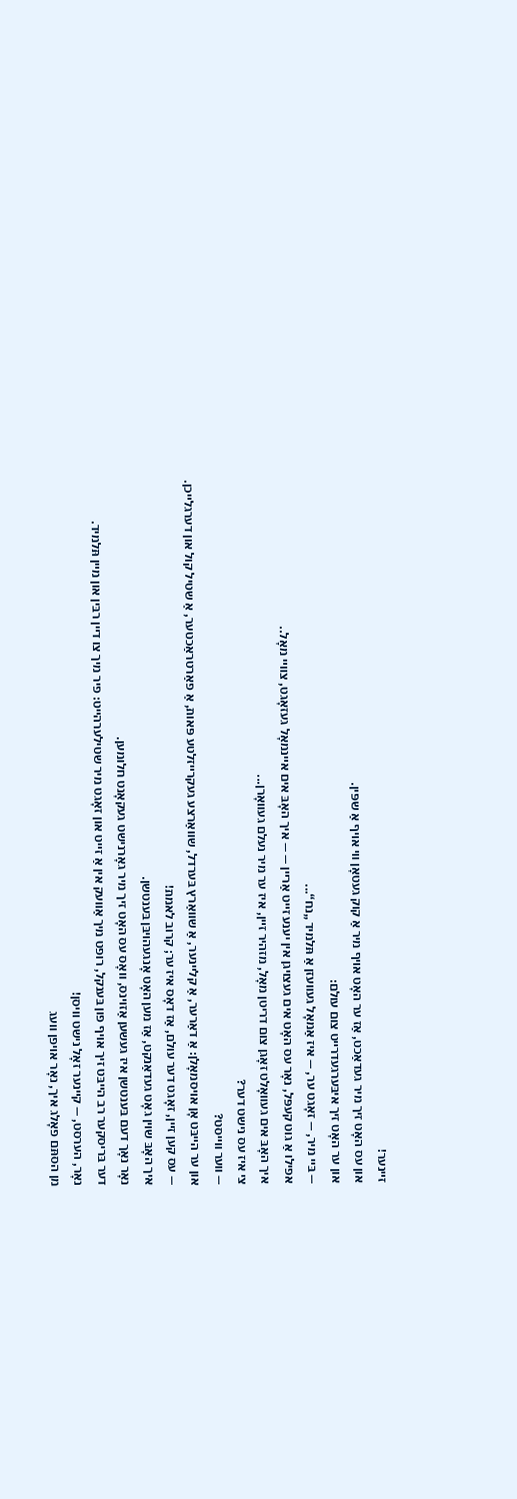זײנער!
און עס האָט זיך מיר געדאַכט, אַז ער האָט אױף מיר אַ קוק געטאָן װי אױף אַ שפּין.
און ער האָט זיך איבּערגעדרײט צום עולם:
— בּײ מיר, — זאָגט ער, — איז אַמאָל געװעזן אַ תּלמיד „נח“...
אפילו אַ גוט קעפּל, נאָר עס האָט אים געצױגן אין יענע זײט אַרײן — — איך האָבּ אים אײנמאָל געזאָגט, צװײ מאָל..
איך האָבּ אים געװאָלט זאָגן צום דריטן מאָל, מזהיר זײן, איז ער מיר נעלם געװאָרן...
צי איז עס נישט דער?
— װער װײסט?
און ער הײבּט אָן אױסמאָלן: אַ דאַרער, אַ קלײנער, אַ שװאַרץ בּערדל, שװאַרצע געקרײזלטע פּאות, אַ פאַרטראַכטער, אַ שטיל קול און דערגלײכן.
— עס קען זײן, זאָגט דער עולם, אַז דאָס איז ער; קרוב לאמת!
איך האָבּ שױן גאָט געדאַנקט, אַז מען האָט אָנגעהױבּן בּענטשן.
נאָר נאָך דעם בּענטשן איז געשען אַזױנס, װאָס עס האָט זיך מיר גאָרנישט געקאָנט חלומען.
דער בּריסקער רב הײבּט זיך אױף פון בּענקל, רופט מיך אַװעק אין אַ זײט און זאָגט מיר שטילערהײט: פיר מיך צו דײן רבּין און מײן תּלמיד.
נאָר, הערסט, — קײנער זאָל נישט װיסן!
מן הסתּם פאָלג איך, נאָר אױפן װעג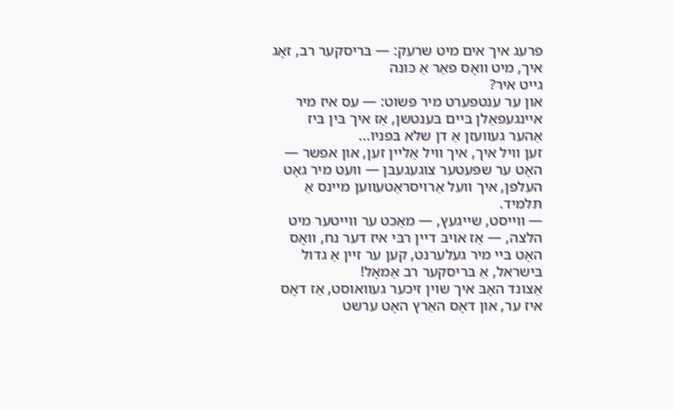פרעג איך אים מיט שרעק: — בּריסקער רב, זאָג איך, מיט װאָס פאַר אַ כּונה
גײט איר?
און ער ענטפערט מיר פּשוט: — עס איז מיר אײנגעפאַלן בּײם בּענטשן, אַז איך בּין בּיז אַהער געװעזן אַ דן שלא בּפניו...
זען װיל איך, איך װיל אַלײן זען, און אפשר — האָט ער שפּעטער צוגעגעבּן — װעט מיר גאָט העלפן, איך װעל אַרױסראַטעװען מײנס אַ תּלמיד.
— װײסט, שײגעץ, — מאַכט ער װײטער מיט הלצה, — אַז אױבּ דײן רבּי איז דער נח, װאָס האָט בּײ מיר געלערנט, קען ער זײן אַ גדול בּישראל, אַ בּריסקער רב אַמאָל!
אַצונד האָבּ איך שױן זיכער געװאוסט, אַז דאָס איז ער, און דאָס האַרץ האָט ערשט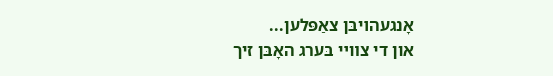אָנגעהױבּן צאַפּלען...
און די צװײ בּערג האָבּן זיך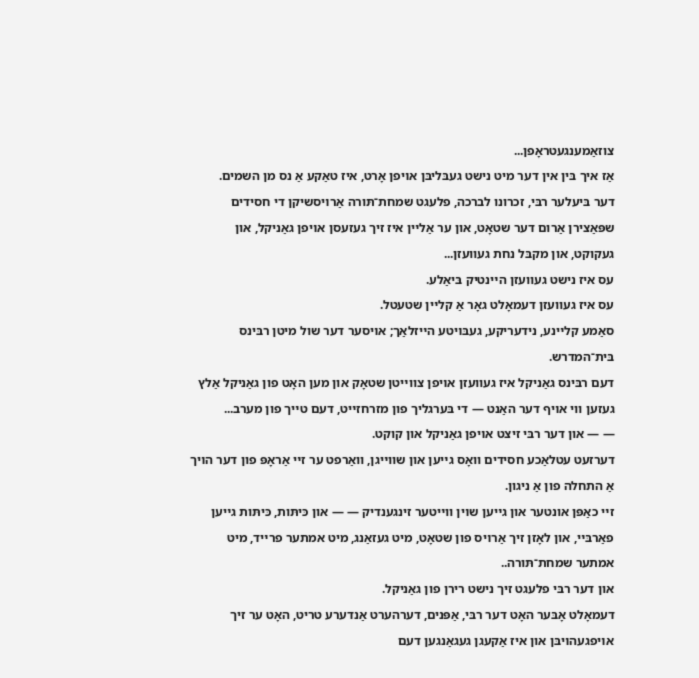צוזאַמענגעטראָפן...
אַז איך בּין אין דער מיט נישט געבּליבּן אױפן אָרט, איז טאַקע אַ נס מן השמים.
דער בּיעלער רבּי, זכרונו לברכה, פלעגט שמחת־תּורה אַרױסשיקן די חסידים שפּאַצירן אַרום דער שטאָט, און ער אַלײן איז זיך געזעסן אױפן גאַניקל, און געקוקט, און מקבּל נחת געװעזן...
עס איז נישט געװעזן הײנטיק בּיאַלע.
עס איז געװעזן דעמאָלט גאָר אַ קלײן שטעטל.
סאַמע קלײנע, נידעריקע, געבּױטע הײזלאַך; אױסער דער שול מיטן רבּינס בּית־המדרש.
דעם רבּינס גאַניקל איז געװעזן אױפן צװײטן שטאָק און מען האָט פון גאַניקל אַלץ געזען װי אױף דער האַנט — די בּערגליך פון מזרחזײט, דעם טײך פון מערב...
— — און דער רבּי זיצט אױפן גאַניקל און קוקט.
דערזעט עטלאַכע חסידים װאָס גײען און שװײגן, װאַרפט ער זײ אַראָפּ פון דער הױך אַ התחלה פון אַ ניגון.
זײ כאַפּן אונטער און גײען שױן װײטער זינגענדיק — — און כּיתּות, כּיתּות גײען פאַרבּײ, און לאָזן זיך אַרױס פון שטאָט, מיט געזאַנג, מיט אמתער פרײד, מיט אמתער שמחת־תּורה..
און דער רבּי פלעגט זיך נישט רירן פון גאַניקל.
דעמאָלט אָבּער האָט דער רבּי, אַפּנים, דערהערט אַנדערע טריט, האָט ער זיך אױפגעהױבּן און איז אַקעגן געגאַנגען דעם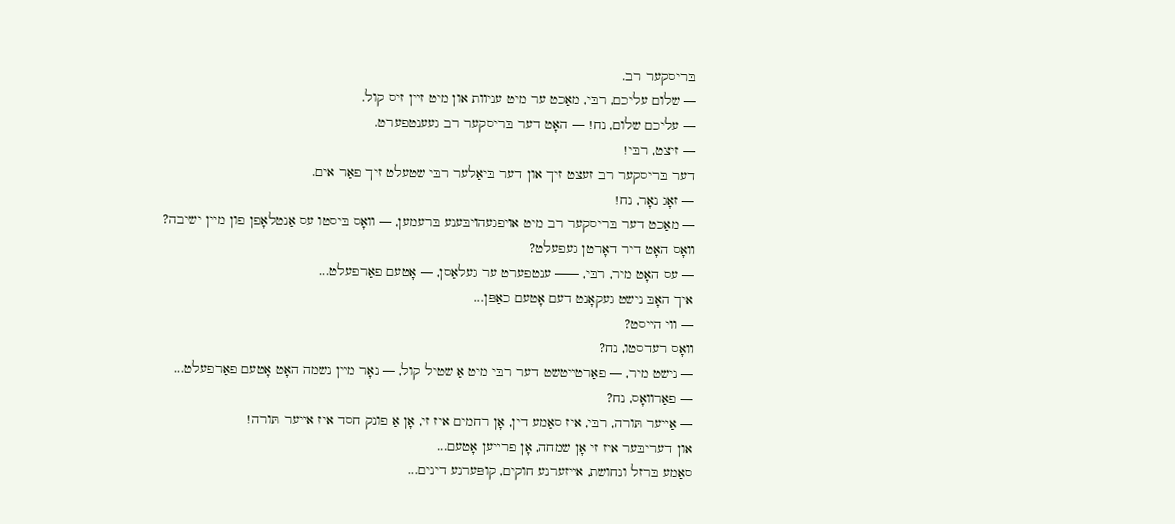בּריסקער רב.
— שלום עליכם, רבּי, מאַכט ער מיט עניװת און מיט זײן זיס קול.
— עליכם שלום, נח! — האָט דער בּריסקער רב געענטפערט.
— זיצט, רבּי!
דער בּריסקער רב זעצט זיך און דער בּיאַלער רבּי שטעלט זיך פאַר אים.
— זאָג נאָר, נח!
— מאַכט דער בּריסקער רב מיט אױפגעהױבּענע בּרעמען, — װאָס בּיסטו עס אַנטלאָפן פון מײן ישיבה?
װאָס האָט דיר דאָרטן געפעלט?
— עס האָט מיר, רבּי, —— ענטפערט ער געלאַסן, — אָטעם פאַרפעלט...
איך האָבּ נישט געקאָנט דעם אָטעם כאַפּן...
— װי הײסט?
װאָס רעדסטו, נח?
— נישט מיר, — פאַרטײטשט דער רבּי מיט אַ שטיל קול, — נאָר מײן נשמה האָט אָטעם פאַרפעלט...
— פאַרװאָס, נח?
— אַײער תּורה, רבּי, איז סאַמע דין, אָן רחמים איז זי, אָן אַ פונק חסד איז אײער תּורה!
און דעריבּער איז זי אָן שמחה, אָן פרײען אָטעם...
סאַמע בּרזל ונחושת, אײזערנע חוקים, קופּערנע דינים...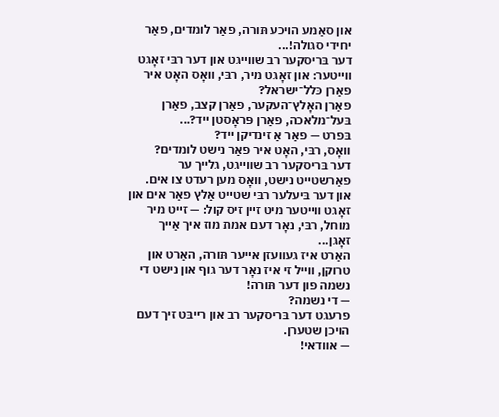און סאַמע הױכע תּורה, פאַר לומדים, פאַר יחידי סגולה!...
דער בּריסקער רב שװײגט און דער רבּי זאָגט װײטער: און זאָגט מיר, רבּי, װאָס האָט איר פאַרן כּלל־ישראל?
פאַרן האָלץ־העקער, פאַרן קצב, פאַרן בּעל־מלאכה, פאַרן פּראָסטן ײד?...
בּפרט — פאַר אַ זינדיקן ײד?
װאָס, רבּי, האָט איר פאַר נישט לומדים?
דער בּריסקער רב שװײגט, גלײך ער פאַרשטײט נישט, װאָס מען רעדט צו אים.
און דער בּיעלער רבּי שטײט אַלץ פאַר אים און זאָגט װײטער מיט זײן זיס קול: — זײט מיר מוחל, רבּי, נאָר דעם אמת מוז איך אַײך זאָגן...
האַרט איז געװעזן אײער תּורה, האַרט און טרוקן, װײל זי איז נאָר דער גוף און נישט די נשמה פון דער תּורה!
— די נשמה?
פרעגט דער בּריסקער רב און רײבּט זיך דעם הױכן שטערן.
— אװדאי!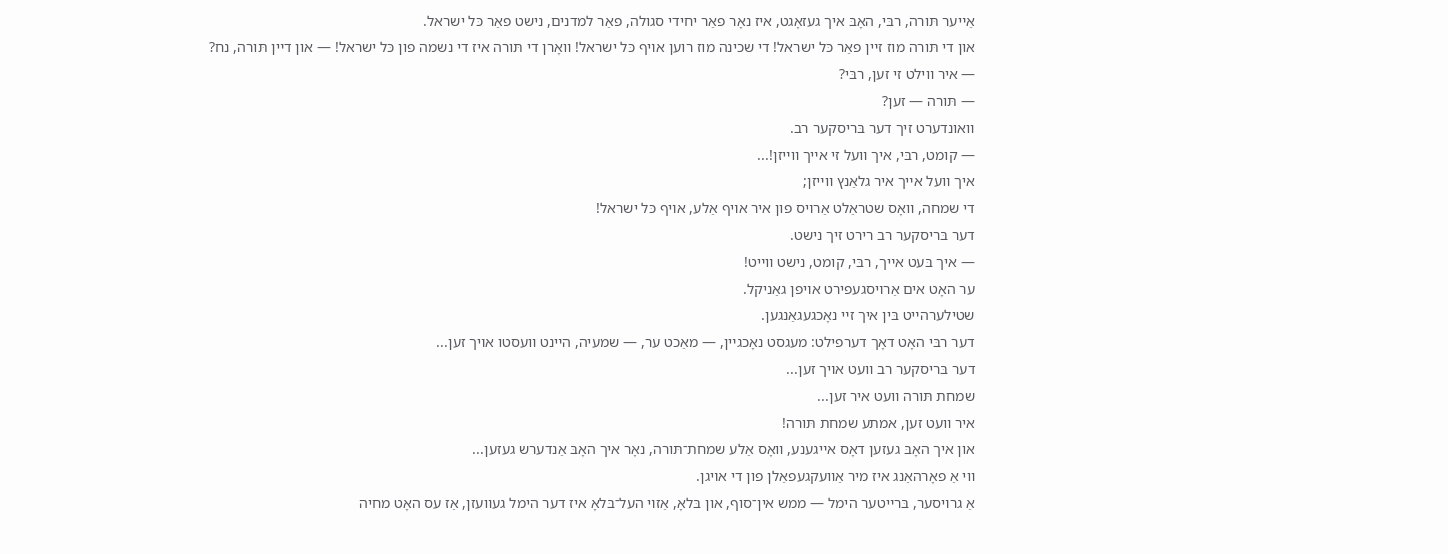אַײער תּורה, רבּי, האָבּ איך געזאָגט, איז נאָר פאַר יחידי סגולה, פאַר למדנים, נישט פאַר כּל ישראל.
און די תּורה מוז זײן פאַר כּל ישראל! די שכינה מוז רוען אױף כּל ישראל! װאָרן די תּורה איז די נשמה פון כּל ישראל! — און דײן תּורה, נח?
— איר װילט זי זען, רבּי?
— תּורה — זען?
װאונדערט זיך דער בּריסקער רב.
— קומט, רבּי, איך װעל זי אײך װײזן!...
איך װעל אײך איר גלאַנץ װײזן;
די שמחה, װאָס שטראַלט אַרױס פון איר אױף אַלע, אױף כּל ישראל!
דער בּריסקער רב רירט זיך נישט.
— איך בּעט אײך, רבּי, קומט, נישט װײט!
ער האָט אים אַרױסגעפירט אױפן גאַניקל.
שטילערהײט בּין איך זײ נאָכגעגאַנגען.
דער רבּי האָט דאָך דערפילט: מעגסט נאָכגײן, — מאַכט ער, — שמעיה, הײנט װעסטו אױך זען...
דער בּריסקער רב װעט אױך זען...
שמחת תּורה װעט איר זען...
איר װעט זען, אמתע שמחת תּורה!
און איך האָבּ געזען דאָס אײגענע, װאָס אַלע שמחת־תּורה, נאָר איך האָבּ אַנדערש געזען...
װי אַ פאָרהאַנג איז מיר אַװעקגעפאַלן פון די אױגן.
אַ גרױסער, בּרײטער הימל — ממש אין־סוף, און בּלאָ, אַזױ העל־בּלאָ איז דער הימל געװעזן, אַז עס האָט מחיה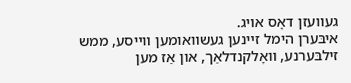געװעזן דאָס אױג.
איבּערן הימל זײנען געשװאומען װײסע, ממש זילבּערנע, װאָלקנדלאַך, און אַז מען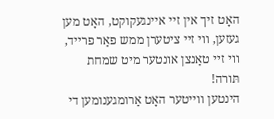האָט זיך אין זײ אײנגעקוקט, האָט מען געזען, װי זײ ציטערן ממש פאַר פרײד, װי זײ טאַנצן אונטער מיט שמחת תּורה!
הינטען װײטער האָט אַרומגענומען די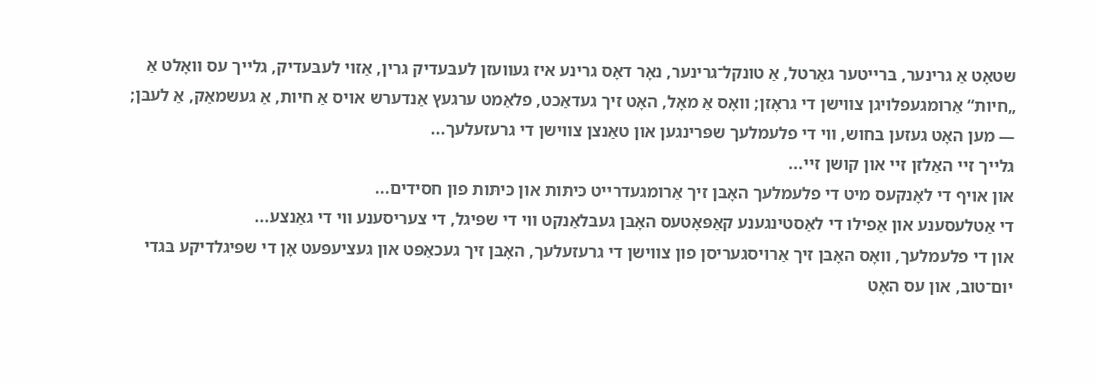שטאָט אַ גרינער, בּרײטער גאַרטל, אַ טונקל־גרינער, נאָר דאָס גרינע איז געװעזן לעבּעדיק גרין, אַזױ לעבּעדיק, גלײך עס װאָלט אַ „חיות“ אַרומגעפלױגן צװישן די גראָזן; װאָס אַ מאָל, האָט זיך געדאַכט, פלאַמט ערגעץ אַנדערש אױס אַ חיות, אַ געשמאַק, אַ לעבּן; — מען האָט געזען בּחוש, װי די פלעמלעך שפּרינגען און טאַנצן צװישן די גרעזעלעך...
גלײך זײ האַלזן זײ און קושן זײ...
און אױף די לאָנקעס מיט די פלעמלעך האָבּן זיך אַרומגעדרײט כּיתּות און כּיתּות פון חסידים...
די אַטלעסענע און אַפילו די לאַסטינגענע קאַפּאָטעס האָבּן געבּלאַנקט װי די שפּיגל, די צעריסענע װי די גאַנצע...
און די פלעמלעך, װאָס האָבּן זיך אַרױסגעריסן פון צװישן די גרעזעלעך, האָבּן זיך געכאַפּט און געציעפּעט אָן די שפּיגלדיקע בּגדי יום־טוב, און עס האָט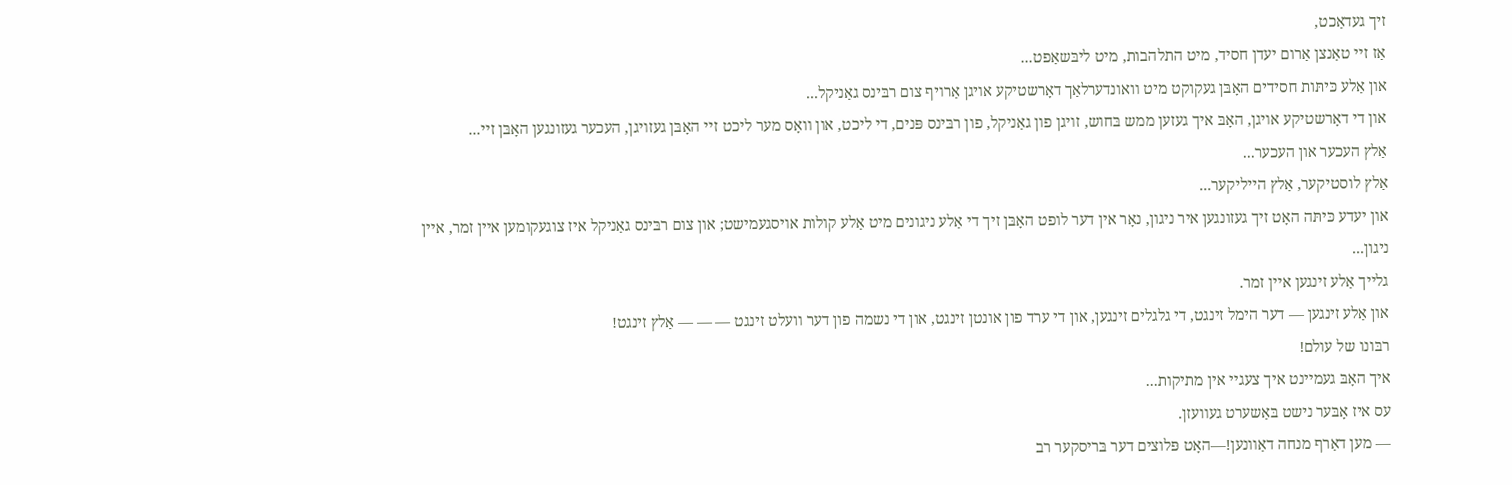זיך געדאַכט,
אַז זײ טאַנצן אַרום יעדן חסיד, מיט התלהבות, מיט ליבּשאַפט...
און אַלע כּיתּות חסידים האָבּן געקוקט מיט װאונדערלאַך דאָרשטיקע אױגן אַרױף צום רבּינס גאַניקל...
און די דאָרשטיקע אױגן, האָבּ איך געזען ממש בּחוש, זױגן פון גאַניקל, פון רבּינס פּנים, די ליכט, און װאָס מער ליכט זײ האָבּן געזױגן, העכער געזונגען האָבּן זײ...
אַלץ העכער און העכער...
אַלץ לוסטיקער, אַלץ הײליקער...
און יעדע כּיתּה האָט זיך געזונגען איר ניגון, נאָר אין דער לופט האָבּן זיך די אַלע ניגונים מיט אַלע קולות אױסגעמישט; און צום רבּינס גאַניקל איז צוגעקומען אײן זמר, אײן ניגון...
גלײך אַלע זינגען אײן זמר.
און אַלע זינגען — דער הימל זינגט, די גלגלים זינגען, און די ערד פון אונטן זינגט, און די נשמה פון דער װעלט זינגט — — — אַלץ זינגט!
רבּונו של עולם!
איך האָבּ געמײנט איך צעגײ אין מתיקות...
עס איז אָבּער נישט בּאַשערט געװעזן.
— מען דאַרף מנחה דאַװנען!—האָט פּלוצים דער בּריסקער רב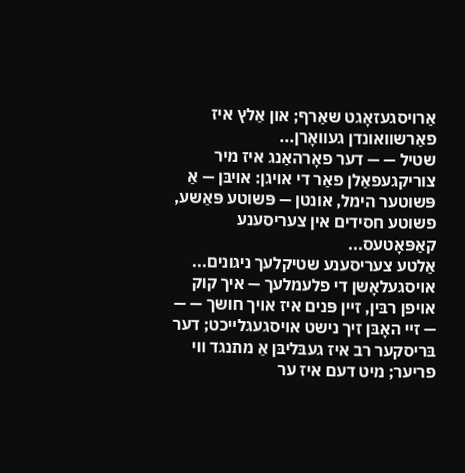אַרױסגעזאָגט שאַרף; און אַלץ איז פאַרשװאונדן געװאָרן...
שטיל — — דער פאָרהאַנג איז מיר צוריקגעפאַלן פאַר די אױגן: אױבּן — אַ פּשוטער הימל, אונטן — פּשוטע פּאַשע, פשוטע חסידים אין צעריסענע קאַפּאָטעס...
אַלטע צעריסענע שטיקלעך ניגונים...
אױסגעלאָשן די פלעמלעך — איך קוק אױפן רבּין, זײן פּנים איז אױך חושך — — — זײ האָבּן זיך נישט אױסגעגלײכט; דער בּריסקער רב איז געבּליבּן אַ מתנגד װי פריער; מיט דעם איז ער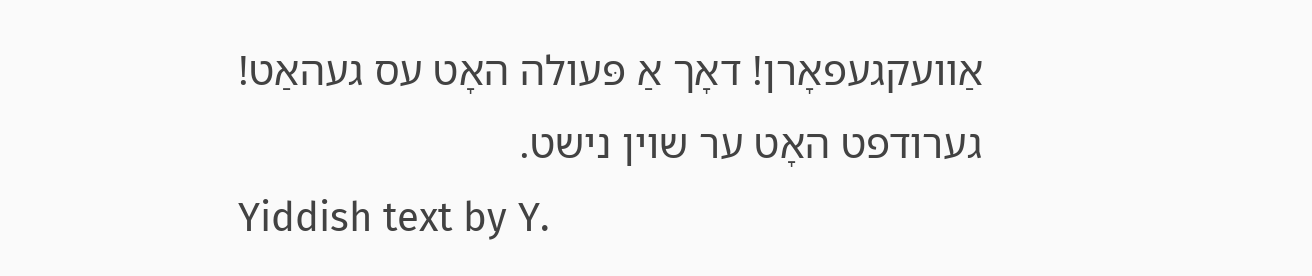אַװעקגעפאָרן! דאָך אַ פּעולה האָט עס געהאַט!
גערודפט האָט ער שױן נישט.
Yiddish text by Y.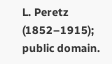L. Peretz (1852–1915); public domain.